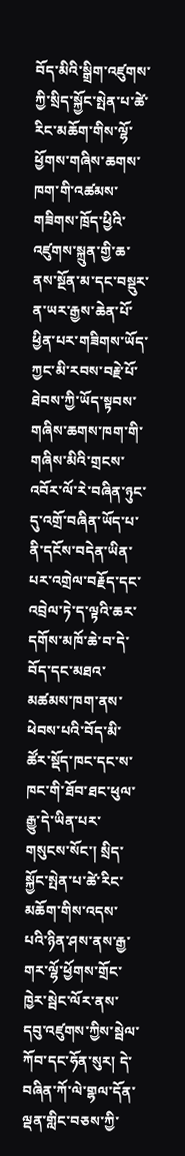བོད་མིའི་སྒྲིག་འཛུགས་ཀྱི་སྲིད་སྐྱོང་སྤེན་པ་ཚེ་རིང་མཆོག་གིས་ལྷོ་ཕྱོགས་གཞིས་ཆགས་ཁག་གི་འཚམས་གཟིགས་ཁྲོད་ཕྱིའི་འཛུགས་སྐྲུན་གྱི་ཆ་ནས་སྔོན་མ་དང་བསྡུར་ན་ཡར་རྒྱས་ཆེན་པོ་ཕྱིན་པར་གཟིགས་ཡོད་ཀྱང་མི་རབས་བརྗེ་པོ་ཐེབས་ཀྱི་ཡོད་སྟབས་གཞིས་ཆགས་ཁག་གི་གཞིས་མིའི་གྲངས་འབོར་ལོ་རེ་བཞིན་ཉུང་དུ་འགྲོ་བཞིན་ཡོད་པ་ནི་དངོས་བདེན་ཡིན་པར་འགྲེལ་བརྗོད་དང་འབྲེལ་ཏེ་ད་ལྟའི་ཆར་དགོས་མཁོ་ཆེ་བ་དེ་བོད་དང་མཐའ་མཚམས་ཁག་ནས་ཕེབས་པའི་བོད་མི་ཚོར་སྡོད་ཁང་དང་ས་ཁང་གི་ཐོབ་ཐང་ཕུལ་རྒྱུ་དེ་ཡིན་པར་གསུངས་སོང་། སྲིད་སྐྱོང་སྤེན་པ་ཚེ་རིང་མཆོག་གིས་འདས་པའི་ཉིན་ཤས་ནས་རྒྱ་གར་ལྷོ་ཕྱོགས་གྲོང་ཁྱེར་སྦེང་ལོར་ནས་དབུ་འཛུགས་ཀྱིས་སྦེལ་ཀོབ་དང་ཧོན་སུར། དེ་བཞིན་ཀོ་ལེ་གྷལ་དོན་ལྡན་གླིང་བཅས་ཀྱི་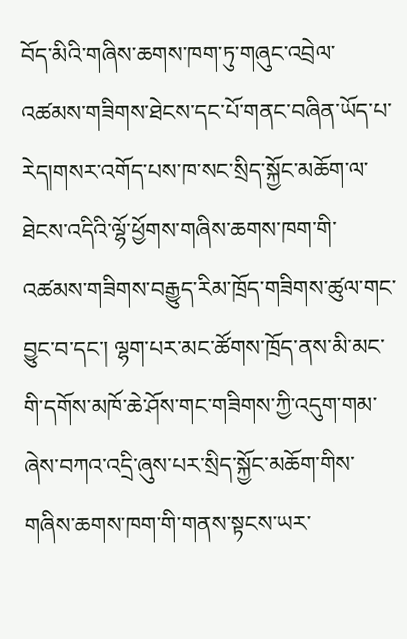བོད་མིའི་གཞིས་ཆགས་ཁག་ཏུ་གཞུང་འབྲེལ་འཚམས་གཟིགས་ཐེངས་དང་པོ་གནང་བཞིན་ཡོད་པ་རེད།གསར་འགོད་པས་ཁ་སང་སྲིད་སྐྱོང་མཆོག་ལ་ཐེངས་འདིའི་ལྷོ་ཕྱོགས་གཞིས་ཆགས་ཁག་གི་འཚམས་གཟིགས་བརྒྱུད་རིམ་ཁྲོད་གཟིགས་ཚུལ་གང་བྱུང་བ་དང་། ལྷག་པར་མང་ཚོགས་ཁྲོད་ནས་མི་མང་གི་དགོས་མཁོ་ཆེ་ཤོས་གང་གཟིགས་ཀྱི་འདུག་གམ་ཞེས་བཀའ་འདྲི་ཞུས་པར་སྲིད་སྐྱོང་མཆོག་གིས་གཞིས་ཆགས་ཁག་གི་གནས་སྟངས་ཡར་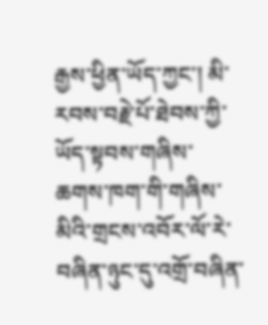རྒྱས་ཕྱིན་ཡོད་ཀྱང་། མི་རབས་བརྗེ་པོ་ཐེབས་ཀྱི་ཡོད་སྟབས་གཞིས་ཆགས་ཁག་གི་གཞིས་མིའི་གྲངས་འབོར་ལོ་རེ་བཞིན་ཉུང་དུ་འགྲོ་བཞིན་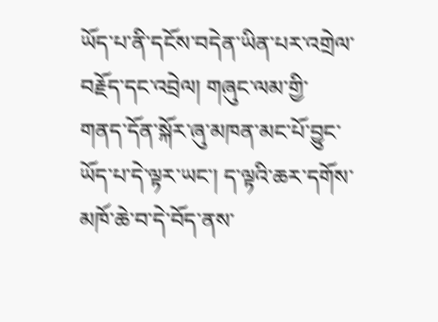ཡོད་པ་ནི་དངོས་བདེན་ཡིན་པར་འགྲེལ་བརྗོད་དང་འབྲེལ། གཞུང་ལམ་གྱི་གནད་དོན་སྐོར་ཞུ་མཁན་མང་པོ་བྱུང་ཡོད་པ་དེ་ལྟར་ཡང་། ད་ལྟའི་ཆར་དགོས་མཁོ་ཆེ་བ་དེ་བོད་ནས་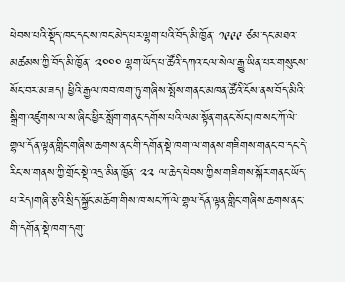ཕེབས་པའི་སྡོད་ཁང་དང་ས་ཁང་མེད་པར་ལྷག་པའི་བོད་མི་ཁྱོན་ ༡༩༩༩ ཙམ་དང་མཐའ་མཚམས་ཀྱི་བོད་མི་ཁྱོན་ ༢༠༠༠ ལྷག་ཡོད་པ་ཚོའི་དཀའ་ངལ་སེལ་རྒྱུ་ཡིན་པར་གསུངས་སོང་བར་མ་ཟད། ཕྱིའི་རྒྱལ་ཁབ་ཁག་ཏུ་གཞིས་སྤོས་གནང་མཁན་ཚོའི་ངོས་ནས་བོད་མིའི་སྒྲིག་འཛུགས་ལ་ས་ཞིང་ཕྱིར་སློག་གནང་དགོས་པའི་ལམ་སྟོན་གནང་སོང་།ཁ་སང་ཀོ་ལེ་གྷལ་དོན་ལྟན་གླིང་གཞིས་ཆགས་ནང་གི་དགོན་སྡེ་ཁག་ལ་གནས་གཟིགས་གནང་བ་དང་དེ་རིང་ས་གནས་ཀྱི་གྲོང་སྡེ་འདྲ་མིན་ཁྱོན་ ༢༢ ལ་ཆེད་ཕེབས་ཀྱིས་གཟིགས་སྐོར་གནང་ཡོད་པ་རེད།གཞི་རྩའི་སྲིད་སྐྱོང་མཆོག་གིས་ཁ་སང་ཀོ་ལེ་གྷལ་དོན་ལྟན་གླིང་གཞིས་ཆགས་ནང་གི་དགོན་སྡེ་ཁག་དགུ་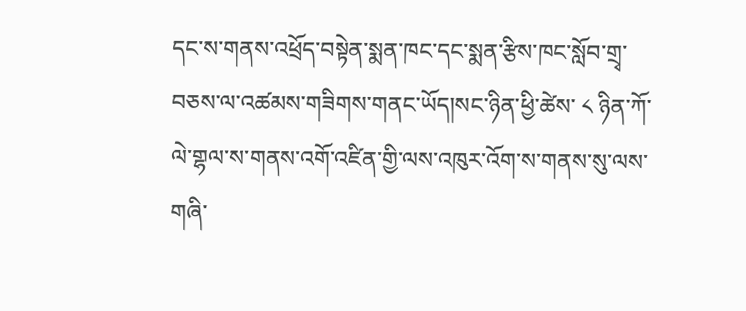དང་ས་གནས་འཕྲོད་བསྟེན་སྨན་ཁང་དང་སྨན་རྩིས་ཁང་སློབ་གྲྭ་བཅས་ལ་འཚམས་གཟིགས་གནང་ཡོད།སང་ཉིན་ཕྱི་ཚེས་ ༨ ཉིན་ཀོ་ལེ་གྷལ་ས་གནས་འགོ་འཛིན་གྱི་ལས་འཁུར་འོག་ས་གནས་སུ་ལས་གཞི་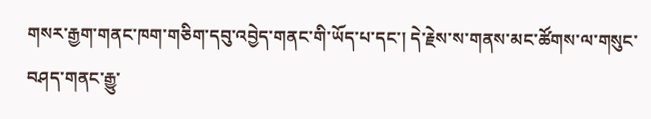གསར་རྒྱག་གནང་ཁག་གཅིག་དབུ་འབྱེད་གནང་གི་ཡོད་པ་དང་། དེ་རྗེས་ས་གནས་མང་ཚོགས་ལ་གསུང་བཤད་གནང་རྒྱུ་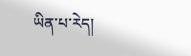ཡིན་པ་རེད།